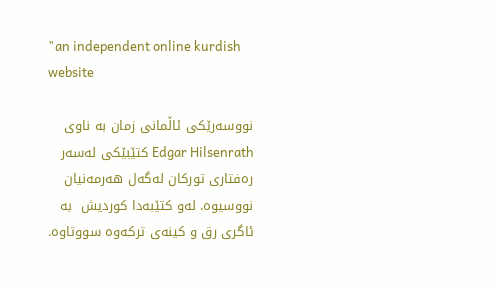"an independent online kurdish website

نووسه‌رێكی ئاڵمانی زمان به ناوی Edgar Hilsenrath كتێبێكی له‌سه‌ر ره‌فتاری توركان له‌گه‌‌ل هه‌‌رمه‌‌نیان نووسیوه. له‌و كتێبه‌دا كوردیش  به ئاگری رق و كینه‌ی تركه‌‌وه سووتاوه.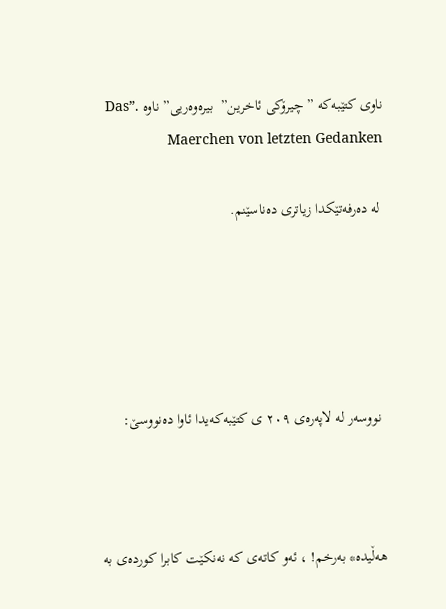ناوی كتێبه‌كه ” چیرۆكی ئاخرین”  بیره‌وه‌ریی” ناوه .”Das Maerchen von letzten Gedanken

 له ده‌رفه‌تێكدا زیاتری ده‌ناسێنم.





 نووسه‌ر له لاپه‌ره‌ی ٢٠٩ ی كتێبه‌كه‌یدا ئاوا ده‌نووسێ:



هه‌‌ڵیده* به‌رخم! ، ئه‌و كاته‌ی كه نه‌نكێت كابرا كورده‌ی به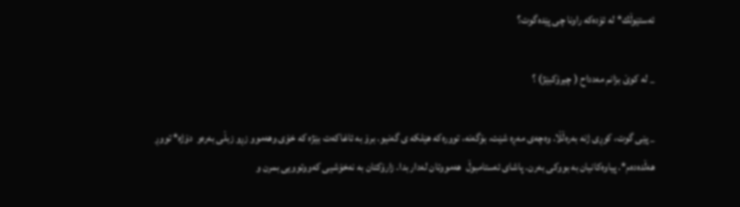ئه‌ستێوڵك* له ئۆده‌كه‌ راونا چی پێده‌گوت؟

_ له كوێ بزانم مه‌دداح ( چیرۆكبێژ) ؟

_ پێی گوت، كوڕی ژنه به‌ره‌ڵڵا. وه‌چه‌ی مه‌ڕه‌ شێت، بۆگه‌نه، تووره‌كه هێلكه‌ ی گه‌نیو. برۆ به ئاغاكه‌ت بێژه كه خۆی وهه‌موو زڕو زبڵی به‌ره‌و  دۆژه* تووڕ هه‌ڵده‌ده‌م*. پیاوه‌كانیان به بووكی به‌رن. پاشای ئه‌ستامبوڵ  هه‌‌مووتان له‌‌دار بدا. زارۆكتان به نه‌خۆشیی كه‌ووتوویی بمرن و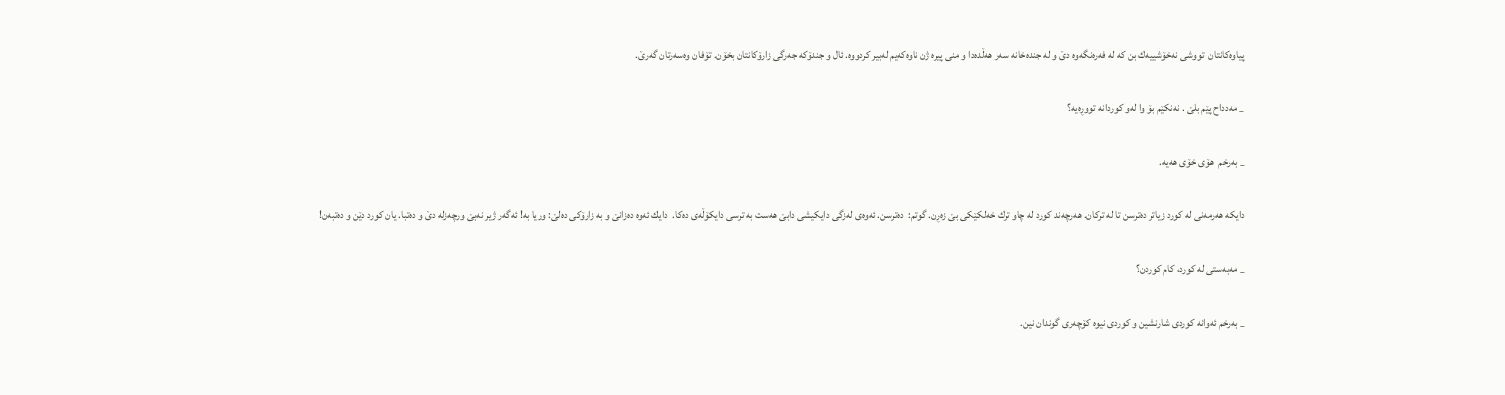پیاوه‌كانتان  تووشی نه‌خۆشییه‌ك بن كه له فه‌‌ره‌‌نگه‌‌وه دێ و له جنده‌خانه‌‌ سه‌ر هه‌ڵده‌دا و منی پیره ژن ناوه‌كه‌یم له‌بیر كردووه. ئال و جندۆكه جه‌رگی زارۆكانتان بخۆن. تۆفان وه‌سه‌رتان گه‌رێ.

_ مه‌دداح پێم بلێ . نه‌نكێم بۆ وا له‌و كوردانه تووڕه‌یه؟

_ به‌رخم  هۆی خۆی هه‌‌یه.

دایكه هه‌‌رمه‌نی له كورد زیاتر ده‌ترسن تا له تركان. هه‌رچه‌ند كورد له چاو ترك خه‌لكێكی بێ زه‌ڕن. گوتم:  ده‌ترسن. ئه‌وه‌‌ی له‌‌زگی دایكیشی دابێ هه‌‌ست به ترسی دایكۆڵه‌‌ی ده‌كا.  دایك ئه‌‌وه ده‌زانێ و به زارۆكی ده‌‌لێ: وریا به‌! ئه‌گه‌ر ژیر نه‌‌بێ ورچه‌‌‌زله دێ و ده‌تبا. یان كورد دێن و ده‌تبه‌ن!

_ مه‌به‌ستی له كورد، كام كوردن؟

_ به‌رخم ئه‌وانه كوردی شارنشین و كوردی نیوه كۆچه‌ری گوندان نین.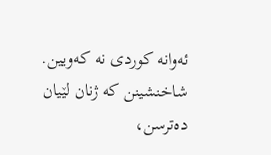ئه‌وانه كوردی نه كه‌ویین. شاخنشینن كه ژنان لێیان ده‌ترسن،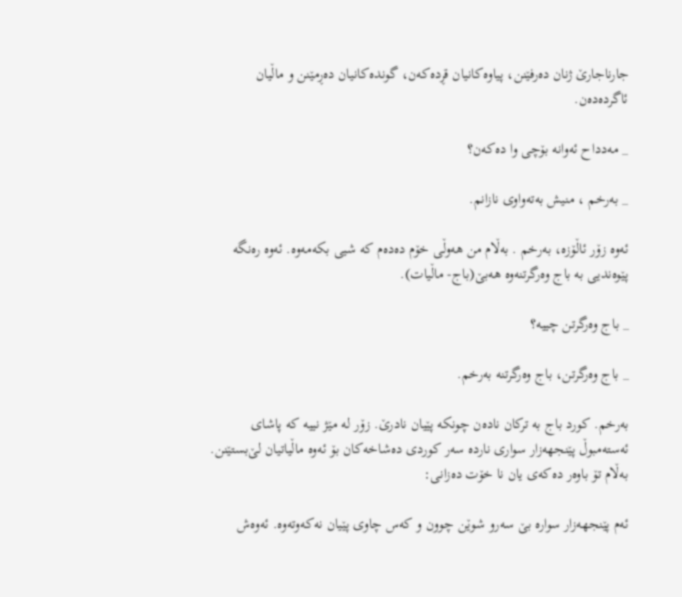جارناجارێ ژنان ده‌‌رفێنن، پیاوه‌كانیان قڕده‌كه‌ن، گونده‌‌كانیان ده‌ڕمێنن و ماڵیان ئاگرده‌ده‌ن.

_ مه‌دداح ئه‌وانه بۆچی وا ده‌‌كه‌‌ن؟

_ به‌رخم ، منیش به‌ته‌واوی نازانم.

ئه‌وه زۆر ئاڵۆزه، به‌رخم . به‌‌ڵام من هه‌‌وڵی خۆم ده‌ده‌م كه شیی بكه‌‌مه‌‌وه. ئه‌وه ره‌نگه پێوه‌ندیی به باج وه‌رگرتنه‌وه هه‌بێ(باج- ماڵیات).

_ باج وه‌رگرتن چییه؟

_ باج وه‌رگرتن، باج وه‌رگرتنه به‌رخم.

به‌رخم. كورد باج به تركان ناده‌ن چونكه پێیان نادرێ. زۆر له مێژ نییه كه پاشای ئه‌سته‌مبوڵ پێنجهه‌زار سواری نارده ‌سه‌ر كوردی ده‌شاخه‌كان بۆ ئه‌وه ماڵیاتیان لێ‌بستێنن. به‌‌ڵام تۆ باوه‌ر ده‌كه‌ی یان نا خۆت ده‌زانی:

ئه‌م پێنجهه‌زار سواره بێ سه‌رو شوێن چوون و كه‌س چاوی پێیان نه‌كه‌وته‌‌وه. ئه‌‌وه‌‌ش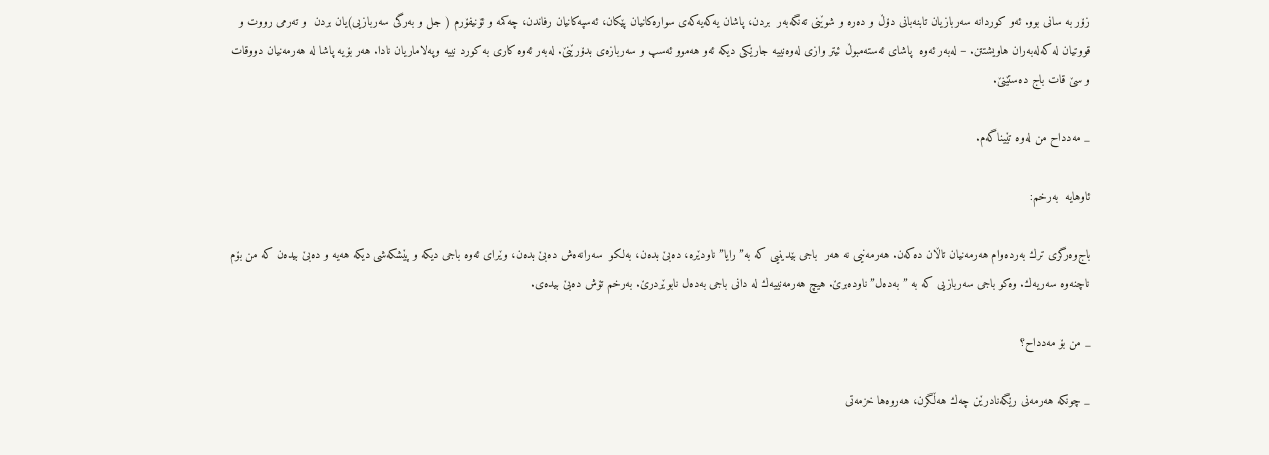زۆر به سانی بوو. ئه‌و كوردانه سه‌ربازیان تابنه‌بانی دۆڵ و ده‌ره و شوێنی ته‌نگه‌به‌ر‌  بردن، پاشان یه‌كه‌یه‌كه‌ی سواره‌كانیان ‌پێكان، ئه‌سپه‌كانیان رفاندن، چه‌‌كمه و ئۆنیفۆرم ( جل و به‌رگی سه‌ربازیی)یان بردن  و ته‌رمی رووت و قووتیان له كه‌‌له‌‌به‌‌ران هاویشتتن. – له‌به‌ر ئه‌وه  پاشای ئه‌سته‌مبوڵ ئیتر وازی له‌وه‌نییه جارێكی دیكه ئه‌و هه‌موو ئه‌سپ و سه‌ربازه‌ی بدۆرێنێ. له‌به‌ر ئه‌وه كاری به كورد نییه وپه‌لاماریان نادا. هه‌ر بۆیه پاشا له هه‌رمه‌نیان دووقات و سێ قات باج ده‌‌ستێنێ.

_ مه‌دداح من له‌وه تێیناگه‌م.

ئاوهایه  به‌رخم:

باج‌‌وه‌رگری ترك به‌‌رده‌‌وام هه‌رمه‌‌نیان تاڵان ده‌كه‌ن. هه‌رمه‌نیی نه ‌‌هه‌ر  باجی بێدینیی كه به” رایا” ناودێره، ده‌بێ بده‌ن، به‌‌لكو  سه‌‌رانه‌ه‌‌ش ده‌‌بێ بده‌‌ن، وێرای ئه‌‌وه‌ باجی دیكه‌‌ و پێشكه‌شی دیكه هه‌یه و ده‌بێ بیده‌ن كه من بۆم ناچنه‌وه سه‌ریه‌ك. وه‌كو باجی سه‌ربازیی كه به ”به‌ده‌ل” ناوده‌برێ. هیچ هه‌رمه‌نییه‌ك له دانی باجی به‌‌ده‌ل نابوێردرێ. به‌رخم تۆش ده‌بێ بیده‌ی.

_ من بۆ مه‌‌دداح؟

_ چونكه هه‌رمه‌نی رێگه‌نادرێن چه‌ك هه‌‌ڵگرن، هه‌روه‌ها خزمه‌تی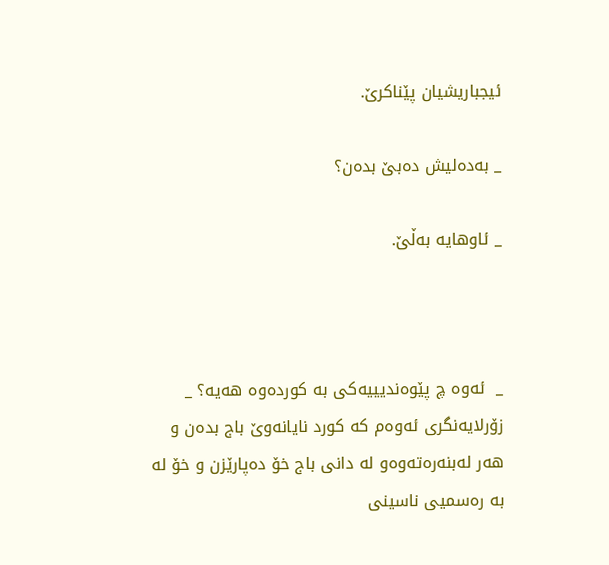ئیجباریشیان پێناكرێ.

_ به‌‌ده‌‌لیش ده‌بێ بده‌ن؟

_ ئاوهایه به‌ڵێ.



_  ئه‌وه چ پێوه‌ندیییه‌كی به كورده‌‌وه هه‌‌یه؟ _  زۆرلایه‌نگری ئه‌وه‌م كه كورد نایانه‌وێ باج بده‌ن و هه‌ر له‌بنه‌ره‌ته‌وه‌و له دانی باج خۆ ده‌پارێزن و خۆ له به ره‌سمیی ناسینی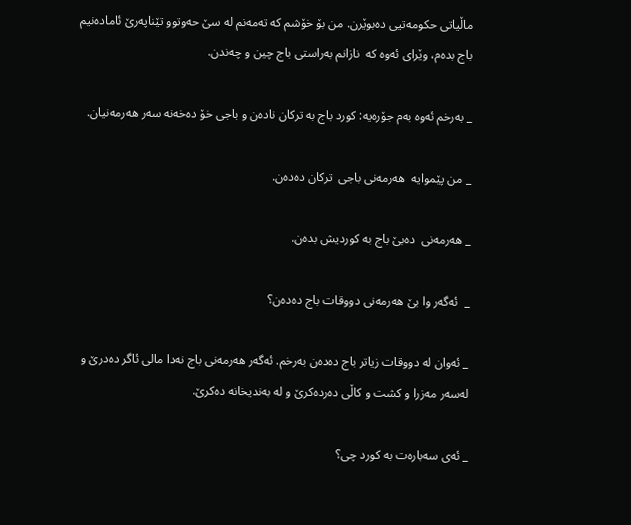ماڵیاتی حكومه‌تیی ده‌بوێرن. من بۆ خۆشم كه ته‌مه‌نم له سێ حه‌وتوو تێناپه‌رێ ئاماده‌نیم باج بده‌م، وێرای ئه‌وه كه  نازانم به‌راستی باج چین و چه‌‌ندن.

_ به‌رخم ئه‌‌وه به‌م جۆره‌یه: كورد باج به تركان ناده‌ن و باجی خۆ ده‌‌خه‌نه سه‌ر هه‌رمه‌نیان.

_ من پێموایه  هه‌رمه‌نی باجی  تركان ده‌ده‌ن.

_ هه‌رمه‌نی  ده‌بێ باج به كوردیش بده‌ن.

_  ئه‌گه‌ر وا بێ هه‌‌رمه‌نی دووقات باج ده‌ده‌ن؟

_ ئه‌وان له دووقات زیاتر باج ده‌ده‌ن به‌رخم. ئه‌گه‌ر هه‌رمه‌نی باج نه‌دا مالی ئاگر ده‌درێ و له‌سه‌ر مه‌زرا و كشت و كاڵی ده‌رده‌كرێ و له به‌‌ندیخانه‌ ده‌كرێ.

_ ئه‌ی سه‌باره‌ت به كورد چی؟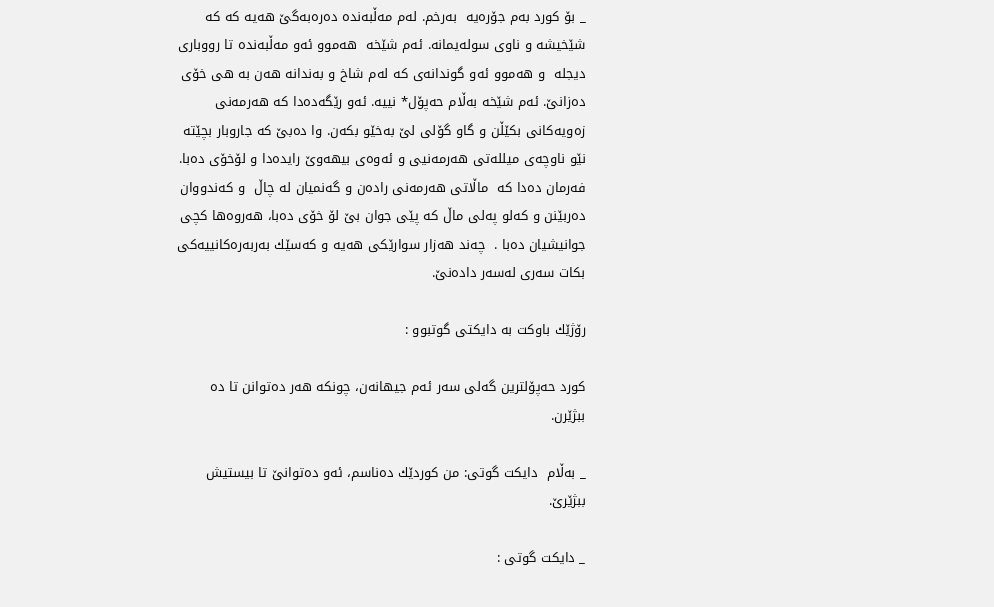_ بۆ كورد به‌م جۆره‌یه ‌ به‌رخم. له‌م مه‌‌ڵبه‌نده‌ ده‌ره‌به‌گێ هه‌یه كه كه شێخیشه و ناوی سوله‌یمانه. ئه‌م شێخه  هه‌‌موو ئه‌و مه‌‌ڵبه‌نده تا رووباری دیجله  و هه‌موو ئه‌و گوندانه‌ی كه له‌م شاخ و به‌ندانه هه‌‌ن به هی خۆی ده‌زانێ. ئه‌م شێخه به‌ڵام حه‌پۆل* نییه. ئه‌و رێگه‌ده‌دا كه هه‌رمه‌نی زه‌ویه‌كانی بكێڵن و گاو گۆلی لێ به‌‌خێو بكه‌ن. وا ده‌بێ كه جاروبار بچێته نێو ناوچه‌‌ی میلله‌تی هه‌‌رمه‌نیی و ئه‌وه‌ی بیهه‌وێ رایده‌دا و لۆخۆی ده‌با. فه‌رمان ده‌دا كه  ماڵاتی هه‌‌رمه‌نی راده‌ن و گه‌‌نمیان له چاڵ  و كه‌ندووان ده‌ربێنن و كه‌لو په‌لی ماڵ كه پێی جوان بێ لۆ خۆی ده‌با، هه‌‌روه‌‌ها كچی جوانیشیان ده‌با .  چه‌ند هه‌زار سوارێكی هه‌‌یه و كه‌سێك به‌ربه‌ره‌كانییه‌كی بكات سه‌ری له‌سه‌ر داده‌نێ.

رۆژێك باوكت به دایكتی گوتبوو :

كورد حه‌پۆلترین گه‌لی سه‌ر ئه‌م جیهانه‌ن، چونكه هه‌ر ده‌توانن تا ده‌ ببژێرن.

_ به‌ڵام  دایكت گوتی: من كوردێك ده‌ناسم، ئه‌و ده‌توانێ تا بیستیش ببژێرێ.

_ دایكت گوتی :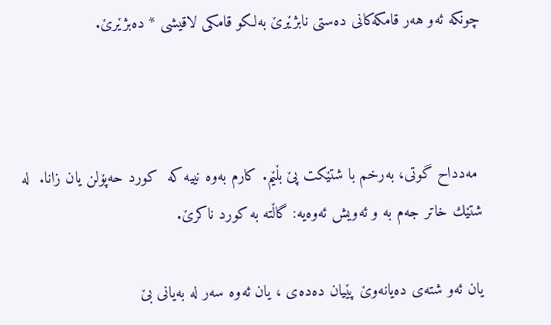چونكه ئه‌و هه‌ر قامكه‌كانی ده‌ستی نابژێرێ به‌لكو قامكی لاقیشی * ده‌بژێرێ.



 مه‌دداح گوتی، به‌رخم با شتێكت پێ بڵێم. كارم به‌وه‌ نییه كه  كورد حه‌پۆلن یان زانا.  له شتێك خاتر جه‌م به و ئه‌ویش ئه‌وه‌یه: گاڵته به كورد ناكرێ.

یان ئه‌و شته‌ی ده‌یانه‌وێ پێیان ده‌ده‌ی ، یان ئه‌وه سه‌ر له‌ به‌یانی بێ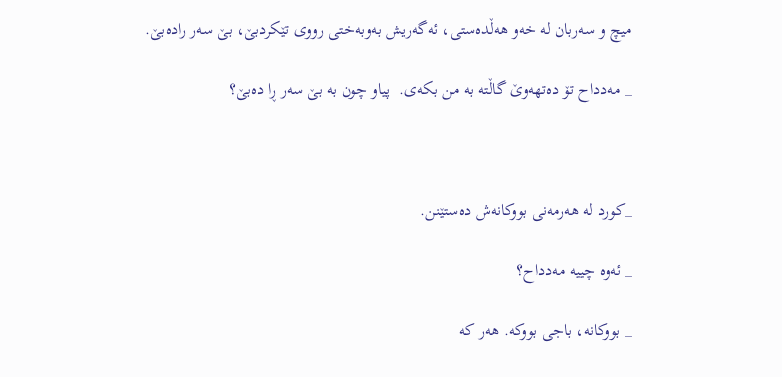میچ و سه‌ربان له‌‌ خه‌و هه‌‌ڵده‌ستی، ئه‌گه‌ریش به‌وبه‌ختی رووی تێكردبێ، بێ سه‌ر راده‌بێ.

_ مه‌دداح تۆ ده‌تهه‌وێ گاڵته به من بكه‌ی.  پیاو چون به بێ سه‌ر ڕا ده‌بێ؟



_كورد له هه‌رمه‌نی بووكانه‌ش ده‌ستێنن.

_ ئه‌وه چییه مه‌دداح؟

_ بووكانه، باجی بووكه. هه‌ر كه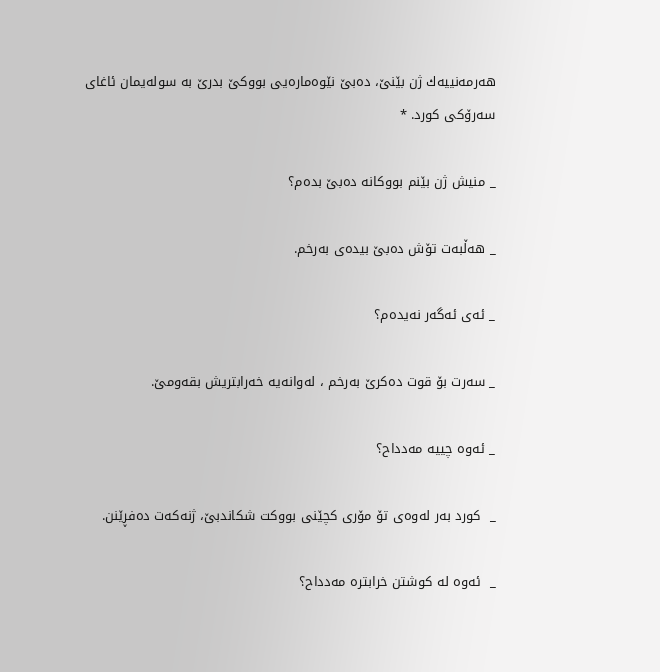هه‌رمه‌نییه‌ك ژن بێنێ، ده‌بێ نێوه‌ماره‌یی بووكێ بدرێ به سوله‌یمان ئاغای سه‌رۆكی كورد. *

_ منیش ژن بێنم بووكانه‌ ده‌بێ بده‌م؟

_ هه‌‌ڵبه‌ت تۆش ده‌بێ بیده‌ی به‌رخم.

_ ئه‌ی ئه‌گه‌ر نه‌یده‌م؟

_ سه‌رت بۆ قوت ده‌كرێ به‌رخم ، له‌وانه‌یه خه‌رابتریش بقه‌ومێ.

_ ئه‌وه چییه مه‌دداح؟

_  كورد به‌ر له‌وه‌ی تۆ مۆری كچێنی بووكت شكاندبێ، ژنه‌كه‌ت ده‌فڕێنن.

_  ئه‌وه له كوشتن خرابتره‌ مه‌دداح؟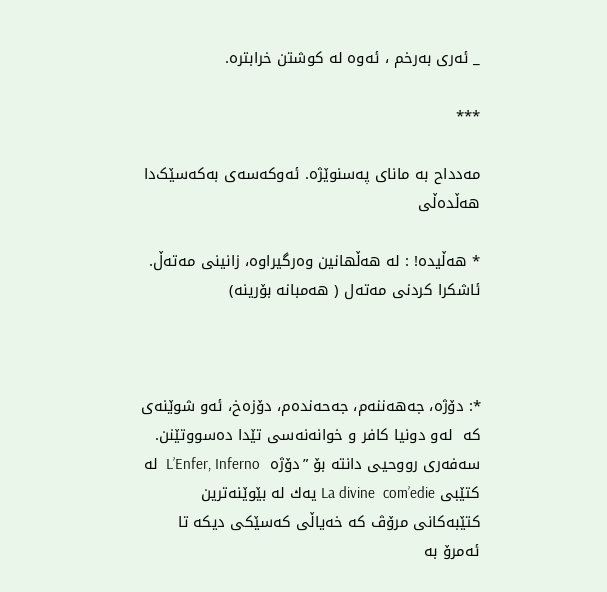_ ئه‌ر‌ی به‌رخم ، ئه‌وه له كوشتن خرابتره.

***

مه‌دداح به مانای په‌سنوێژه. ئه‌وکه‌سه‌ی به‌که‌سێک‌دا هه‌ڵده‌ڵی

* هه‌ڵیده! : له هه‌‌ڵهانین وه‌رگیراوه، زانینی مه‌ته‌ڵ. ئاشكرا كردنی مه‌ته‌ل ( هه‌مبانه بۆرینه)



*: دۆژه، جه‌هه‌ننه‌م، جه‌حه‌نده‌م، دۆزه‌خ، ئه‌و شوێنه‌ی كه  له‌و دونیا كافر و خوانه‌نه‌سی تێدا ده‌سووتێنن. سه‌فه‌ری رووحیی دانته بۆ ”دۆژه  L’Enfer, Inferno  له كتێبی La divine  com’edie یه‌ك له بێوێنه‌ترین كتێبه‌كانی مرۆڤ كه خه‌یاڵی كه‌سێكی دیكه تا ئه‌مرۆ به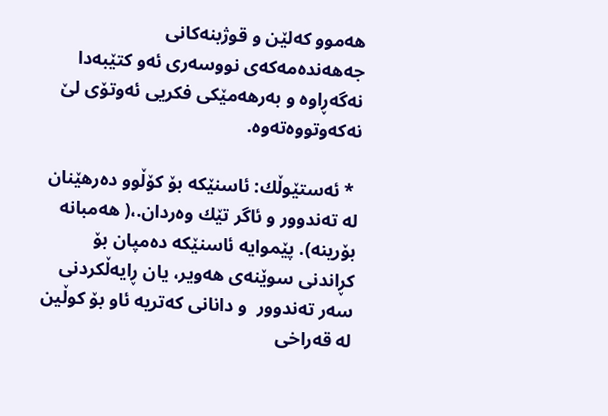هه‌‌موو كه‌لێن و قوژبنه‌كانی جه‌‌هه‌نده‌مه‌كه‌ی نووسه‌ری ئه‌و كتێبه‌دا نه‌گه‌ڕاوه و به‌رهه‌مێكی فكریی ئه‌وتۆی لێ نه‌كه‌وتووه‌ته‌وه.

 * ئه‌ستێوڵك: ئاسنێكه بۆ كۆڵوو ده‌رهێنان له ته‌ندوور و ئاگر تێك وه‌ردان.،( هه‌مبانه بۆرینه). پێموایه ئاسنێكه ده‌مپان بۆ كڕاندنی سوێنه‌ی هه‌ویر، یان ڕایه‌ڵكردنی  سه‌ر ته‌ندوور  و دانانی كه‌تریه ئاو بۆ كوڵین له قه‌راخی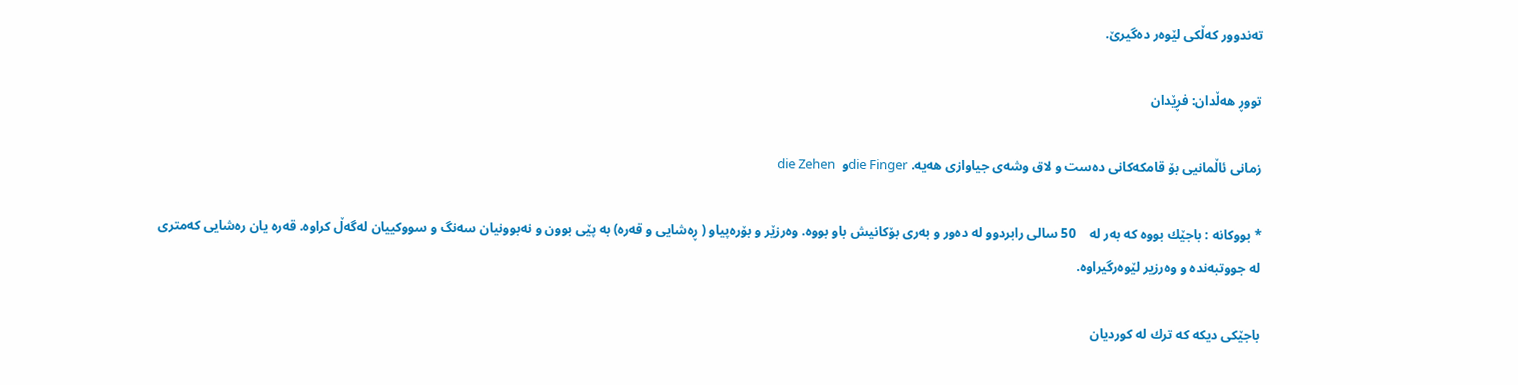ته‌ندوور كه‌ڵكی لێوه‌ر ده‌گیرێ.

تووڕ هه‌ڵدان: فڕێدان

زمانی ئاڵمانیی بۆ قامكه‌كانی ده‌ست و لاق وشه‌ی جیاوازی هه‌یه. die Fingerو  die Zehen

* بووكانه : باجێك بووه كه به‌ر له    50 سالی رابردوو له ده‌ور و به‌ری بۆكانیش باو بووه. وه‌رزێر و بۆره‌پیاو ( ڕه‌شایی و قه‌ره) به پێی بوون و نه‌بوونیان سه‌نگ و سووكییان له‌گه‌ڵ كراوه. قه‌ره یان ره‌شایی كه‌متری له جووتبه‌نده و وه‌رزیر لێوه‌رگیراوه.

باجێكی دیكه كه ترك له كوردیان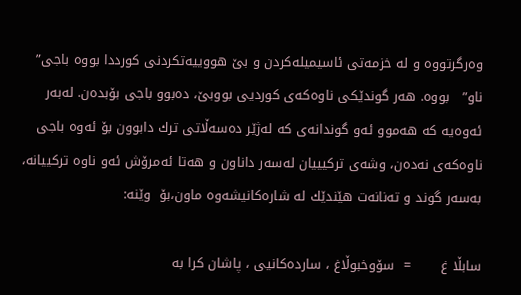وه‌رگرتووه و له خزمه‌تی ئاسیمیله‌كردن و بێ هووییه‌تكردنی كورددا بووه باجی” ناو”   بووه. هه‌ر گوندێكی ناوه‌كه‌ی كوردیی بووبێ، ده‌بوو باجی بۆبده‌ن. له‌به‌ر ئه‌وه‌یه كه هه‌‌موو ئه‌و گوندانه‌ی كه له‌ژێر ده‌سه‌ڵاتی ترك دابوون بۆ ئه‌وه باجی ناوه‌كه‌ی نه‌ده‌ن، وشه‌ی تركیییان له‌سه‌ر داناون و هه‌تا ئه‌مرۆش ئه‌و ناوه تركییانه، به‌سه‌ر گوند و ته‌نانه‌ت هێندێك له شاره‌كانیشه‌وه ماون،بۆ  وێنه:

سابڵا غ       =  سۆوخبوڵاغ ، سارده‌كانیی ، پاشان كرا به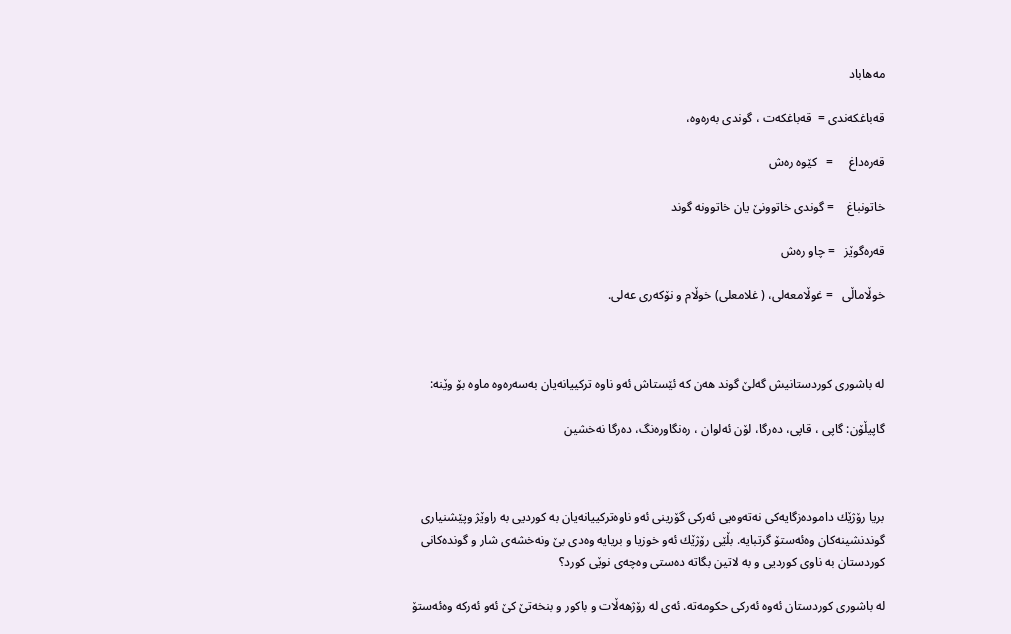مه‌هاباد

قه‌باغكه‌ندی =  قه‌باغكه‌ت ، گوندی به‌ره‌وه،

قه‌ره‌داغ     =   كێوه ره‌ش

خاتونباغ    = گوندی خاتوونێ یان خاتوونه گوند

قه‌ره‌گوێز   = چاو ره‌ش

خوڵاماڵی   = غوڵامعه‌لی، ( غلامعلی) خوڵام و نۆكه‌ری عه‌لی.



له باشوری كوردستانیش گه‌لێ گوند هه‌ن كه ئێستاش ئه‌و ناوه تركییانه‌یان به‌سه‌ره‌وه ماوه بۆ وێنه:

گاپیڵۆن: گاپی ، قاپی، ده‌رگا، لۆن ئه‌لوان ، ره‌نگاوره‌نگ، ده‌رگا نه‌خشین



بریا رۆژێك داموده‌زگایه‌كی نه‌ته‌وه‌یی ئه‌ركی گۆرینی ئه‌و ناوه‌تركییانه‌یان به كوردیی به راوێژ وپێشنیاری گوندنشینه‌كان وه‌‌ئه‌ستۆ گرتبایه. بڵێی رۆژێك ئه‌و خوزیا و بریایه‌ وه‌دی بێ ونه‌خشه‌ی شار و گونده‌كانی كوردستان به ناوی كوردیی و به لاتین بگاته ده‌ستی وه‌چه‌ی نوێی كورد؟

له باشوری كوردستان ئه‌وه ئه‌ركی حكومه‌ته. ئه‌ی له رۆژهه‌ڵات و باكور و بنخه‌تێ كێ ئه‌و ئه‌ركه وه‌ئه‌ستۆ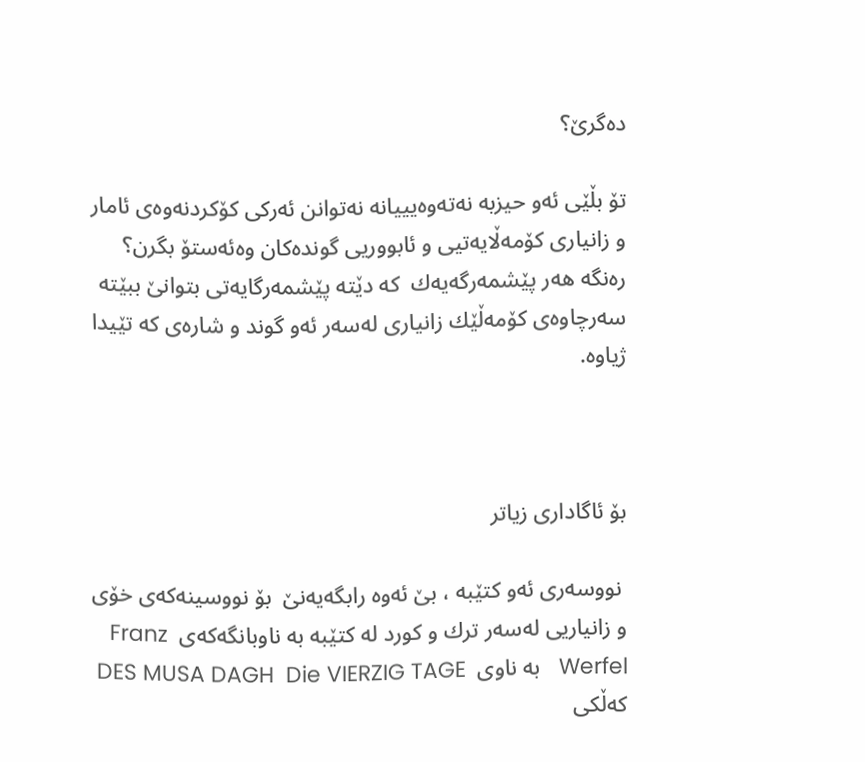ده‌گرێ؟

تۆ بڵێی ئه‌و حیزبه نه‌ته‌وه‌یییانه نه‌توانن ئه‌ركی كۆكردنه‌وه‌ی ئامار و زانیاری كۆمه‌ڵایه‌تیی و ئابووریی گونده‌كان وه‌ئه‌ستۆ بگرن؟ ره‌نگه هه‌ر پێشمه‌رگه‌یه‌ك  كه دێته پێشمه‌رگایه‌تی بتوانێ ببێته سه‌رچاوه‌ی كۆمه‌ڵێك زانیاری له‌سه‌ر ئه‌و گوند و شاره‌ی كه تێیدا ژیاوه.



بۆ ئاگاداری زیاتر

 نووسه‌ری ئه‌و كتێبه ، بێ ئه‌وه رابگه‌یه‌نێ  بۆ نووسینه‌كه‌ی خۆی و زانیاریی له‌سه‌ر ترك و كورد له كتێبه‌ به ناوبانگه‌كه‌ی  Franz Werfel   به ناوی  DES MUSA DAGH  Die VIERZIG TAGE که‌ڵكی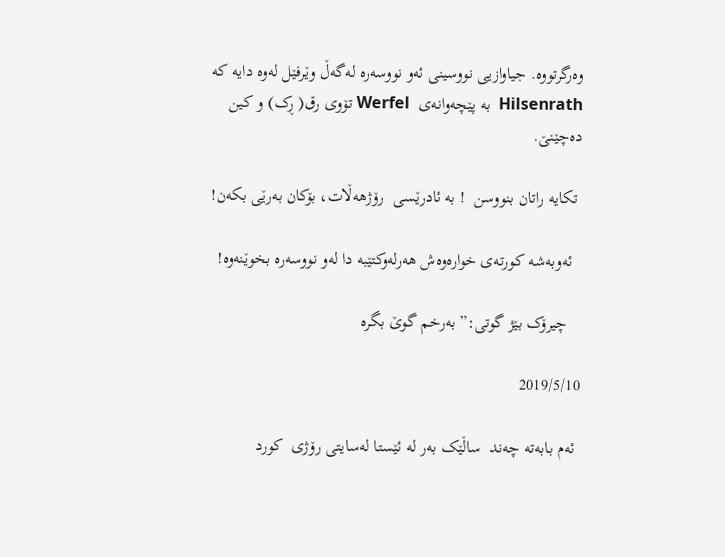وه‌رگرتووه. جیاوازیی نووسینی ئه‌و نووسه‌ره له‌‌گه‌‌ڵ وێرفێل له‌وه‌ دایه كه  Hilsenrath  به پێچه‌وانه‌ی  Werfel تۆوی رق( ڕک) و كین ده‌چێنێ.

 تكایه راتان بنووسن  ! به ئادرێسی  رۆژهه‌ڵات، بۆكان به‌رێی بكه‌ن!

  ئه‌وبه‌شه کورته‌ی خواره‌وه‌ش هه‌رله‌وکتێبه دا له‌و نووسه‌ره‌ بخوێنه‌وه!

   چیرۆک بێژ گوتی:” به‌رخم گوێ بگره

2019/5/10

 ئه‌م بابه‌ته چه‌ند  ساڵێک به‌ر له ئێستا له‌سایتی رۆژی  کورد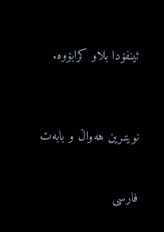ئینفۆ‌دا بلاو کرابۆوه.



نویتـرین هەواڵ و بابەت


فارسی